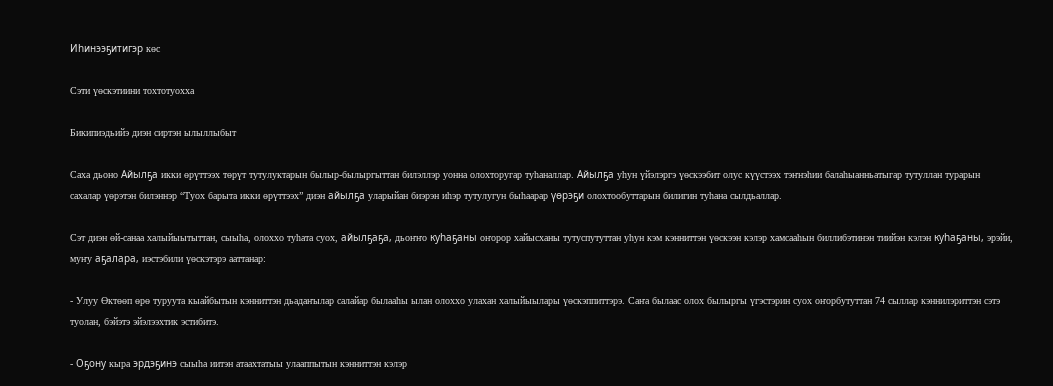Иһинээҕитигэр көс

Сэти үөскэтиини тохтотуохха

Бикипиэдьийэ диэн сиртэн ылыллыбыт

Саха дьоно Айылҕа икки өрүттээх төрүт тутулуктарын былыр-былыргыттан билэллэр уонна олохторугар туһаналлар. Айылҕа уһун үйэлэргэ үөскээбит олус күүстээх тэҥнэһии балаһыанньатыгар тутуллан турарын сахалар үөрэтэн билэннэр “Туох барыта икки өрүттээх” диэн айылҕа уларыйан биэрэн иһэр тутулугун быһаарар үөрэҕи олохтообуттарын билигин туһана сылдьаллар.

Сэт диэн өй-санаа халыйыытыттан, сыыһа, олоххо туһата суох, айылҕаҕа, дьоҥҥо куһаҕаны оҥорор хайысханы тутуспутуттан уһун кэм кэнниттэн үөскээн кэлэр хамсааһын биллибэтинэн тиийэн кэлэн куһаҕаны, эрэйи, муҥу аҕалара, иэстэбили үөскэтэрэ ааттанар:

- Улуу Өктөөп өрө туруута кыайбытын кэнниттэн дьадаҥылар салайар былааһы ылан олоххо улахан халыйыылары үөскэппиттэрэ. Саҥа былаас олох былыргы үгэстэрин суох оҥорбутуттан 74 сыллар кэннилэриттэн сэтэ туолан, бэйэтэ эйэлээхтик эстибитэ.

- Оҕону кыра эрдэҕинэ сыыһа иитэн атаахтатыы улааппытын кэнниттэн кэлэр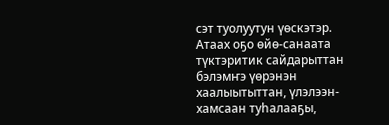сэт туолуутун үөскэтэр. Атаах оҕо өйө-санаата түктэритик сайдарыттан бэлэмҥэ үөрэнэн хаалыытыттан, үлэлээн-хамсаан туһалааҕы,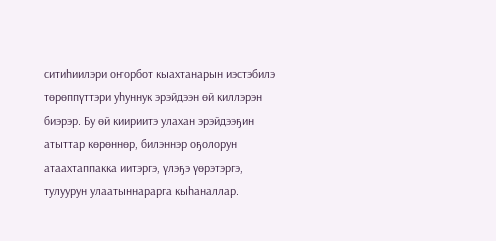ситиһиилэри оҥорбот кыахтанарын иэстэбилэ төрөппүттэри уһуннук эрэйдээн өй киллэрэн биэрэр. Бу өй киириитэ улахан эрэйдээҕин атыттар көрөннөр, билэннэр оҕолорун атаахтаппакка иитэргэ, үлэҕэ үөрэтэргэ, тулуурун улаатыннарарга кыһаналлар.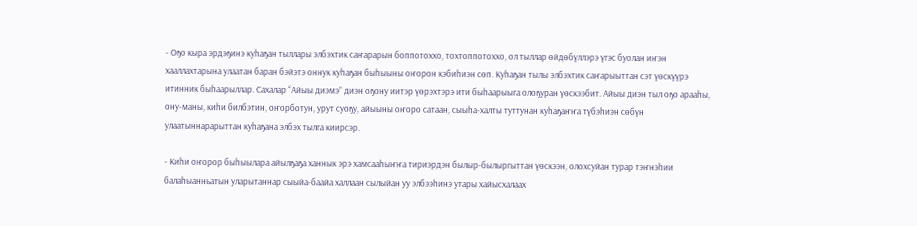- Оҕо кыра эрдэҕинэ куһаҕан тыллары элбэхтик саҥарарын боппотоххо, тохтоппотоххо, ол тыллар өйдөбүллэрэ үгэс буолан иҥэн хааллахтарына улаатан баран бэйэтэ оннук куһаҕан быһыыны оҥорон кэбиһиэн сөп. Куһаҕан тылы элбэхтик саҥарыыттан сэт үөскүүрэ итинник быһаарыллар. Сахалар “Айыы диэмэ” диэн оҕону иитэр үөрэхтэрэ ити быһаарыыга олоҕуран үөскээбит. Айыы диэн тыл оҕо арааһы, ону-маны, киһи билбэтин, оҥорботун, урут суоҕу, айыыны оҥоро сатаан, сыыһа-халты туттунан куһаҕаҥҥа түбэһиэн сөбүн улаатыннарарыттан куһаҕана элбэх тылга киирсэр.

- Киһи оҥорор быһыылара айылҕаҕа ханнык эрэ хамсааһыҥҥа тириэрдэн былыр-былыргыттан үөскээн, олохсуйан турар тэҥнэһии балаһыанньатын уларытаннар сыыйа-баайа халлаан сылыйан уу элбээһинэ утары хайысхалаах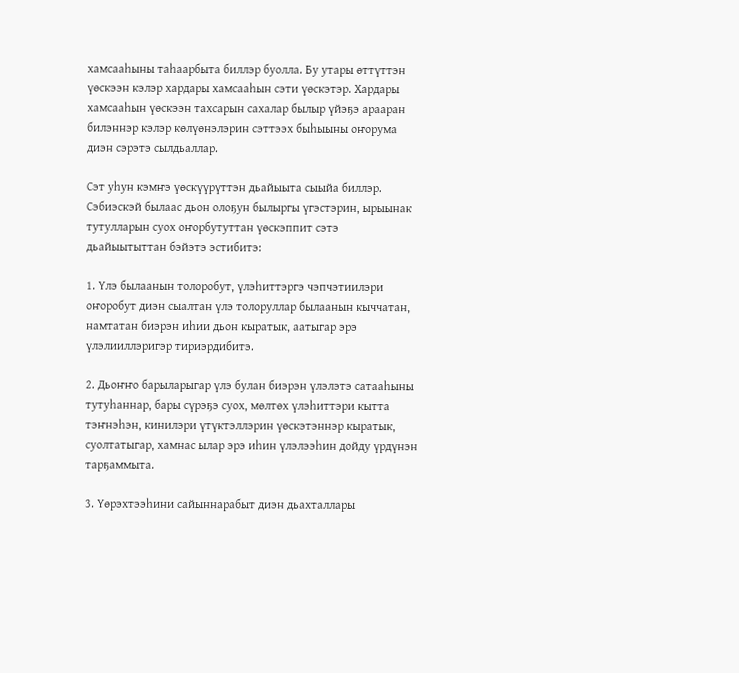хамсааһыны таһаарбыта биллэр буолла. Бу утары өттүттэн үөскээн кэлэр хардары хамсааһын сэти үөскэтэр. Хардары хамсааһын үөскээн тахсарын сахалар былыр үйэҕэ арааран билэннэр кэлэр көлүөнэлэрин сэттээх быһыыны оҥорума диэн сэрэтэ сылдьаллар.

Сэт уһун кэмҥэ үөскүүрүттэн дьайыыта сыыйа биллэр. Сэбиэскэй былаас дьон олоҕун былыргы үгэстэрин, ырыынак тутулларын суох оҥорбутуттан үөскэппит сэтэ дьайыытыттан бэйэтэ эстибитэ:

1. Үлэ былаанын толоробут, үлэһиттэргэ чэпчэтиилэри оҥоробут диэн сыалтан үлэ толоруллар былаанын кыччатан, намтатан биэрэн иһии дьон кыратык, аатыгар эрэ үлэлииллэригэр тириэрдибитэ.

2. Дьоҥҥо барыларыгар үлэ булан биэрэн үлэлэтэ сатааһыны тутуһаннар, бары сүрэҕэ суох, мөлтөх үлэһиттэри кытта тэҥнэһэн, кинилэри үтүктэллэрин үөскэтэннэр кыратык, суолтатыгар, хамнас ылар эрэ иһин үлэлээһин дойду үрдүнэн тарҕаммыта.

3. Үөрэхтээһини сайыннарабыт диэн дьахталлары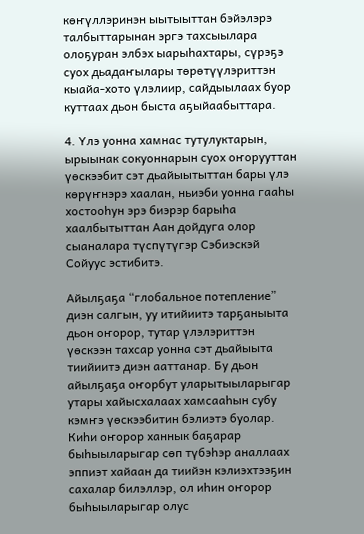көҥүллэринэн ыытыыттан бэйэлэрэ талбыттарынан эргэ тахсыылара олоҕуран элбэх ыарыһахтары, сүрэҕэ суох дьадаҥылары төрөтүүлэриттэн кыайа-хото үлэлиир, сайдыылаах буор куттаах дьон быста аҕыйаабыттара.

4. Үлэ уонна хамнас тутулуктарын, ырыынак сокуоннарын суох оҥорууттан үөскээбит сэт дьайыытыттан бары үлэ көрүҥнэрэ хаалан, ньиэби уонна гааһы хостооһун эрэ биэрэр барыһа хаалбытыттан Аан дойдуга олор сыаналара түспүтүгэр Сэбиэскэй Сойуус эстибитэ.

Айылҕаҕа “глобальное потепление” диэн салгын, уу итийиитэ тарҕаныыта дьон оҥорор, тутар үлэлэриттэн үөскээн тахсар уонна сэт дьайыыта тиийиитэ диэн ааттанар. Бу дьон айылҕаҕа оҥорбут уларытыыларыгар утары хайысхалаах хамсааһын субу кэмҥэ үөскээбитин бэлиэтэ буолар. Киһи оҥорор ханнык баҕарар быһыыларыгар сөп түбэһэр аналлаах эппиэт хайаан да тиийэн кэлиэхтээҕин сахалар билэллэр, ол иһин оҥорор быһыыларыгар олус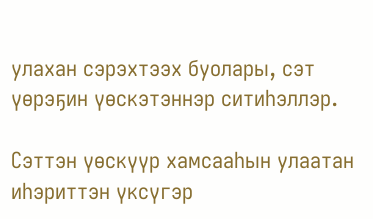улахан сэрэхтээх буолары, сэт үөрэҕин үөскэтэннэр ситиһэллэр.

Сэттэн үөскүүр хамсааһын улаатан иһэриттэн үксүгэр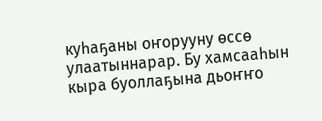куһаҕаны оҥорууну өссө улаатыннарар. Бу хамсааһын кыра буоллаҕына дьоҥҥо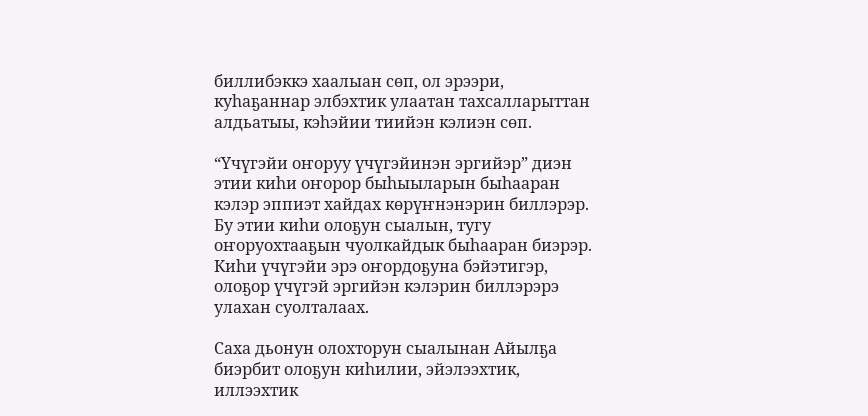биллибэккэ хаалыан сөп, ол эрээри, куһаҕаннар элбэхтик улаатан тахсалларыттан алдьатыы, кэһэйии тиийэн кэлиэн сөп.

“Үчүгэйи оҥоруу үчүгэйинэн эргийэр” диэн этии киһи оҥорор быһыыларын быһааран кэлэр эппиэт хайдах көрүҥнэнэрин биллэрэр. Бу этии киһи олоҕун сыалын, тугу оҥоруохтааҕын чуолкайдык быһааран биэрэр. Киһи үчүгэйи эрэ оҥордоҕуна бэйэтигэр, олоҕор үчүгэй эргийэн кэлэрин биллэрэрэ улахан суолталаах.

Саха дьонун олохторун сыалынан Айылҕа биэрбит олоҕун киһилии, эйэлээхтик, иллээхтик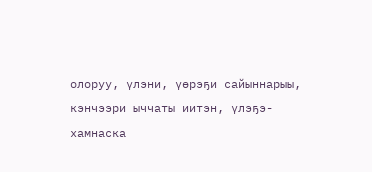олоруу, үлэни, үөрэҕи сайыннарыы, кэнчээри ыччаты иитэн, үлэҕэ-хамнаска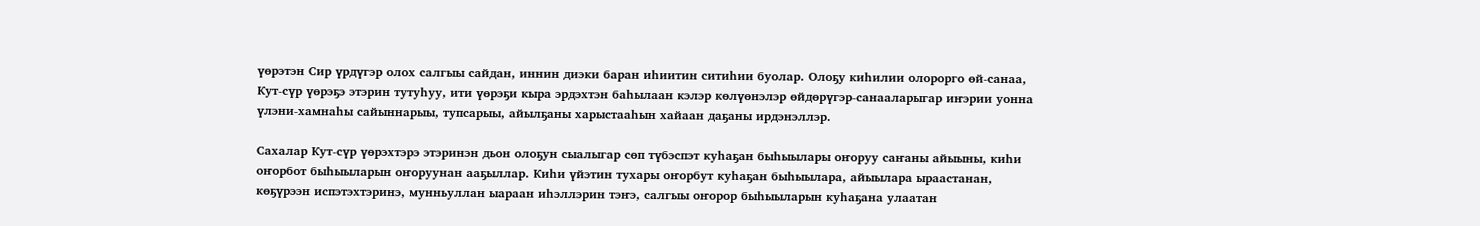үөрэтэн Сир үрдүгэр олох салгыы сайдан, иннин диэки баран иһиитин ситиһии буолар. Олоҕу киһилии олорорго өй-санаа, Кут-сүр үөрэҕэ этэрин тутуһуу, ити үөрэҕи кыра эрдэхтэн баһылаан кэлэр көлүөнэлэр өйдөрүгэр-санааларыгар иҥэрии уонна үлэни-хамнаһы сайыннарыы, тупсарыы, айылҕаны харыстааһын хайаан даҕаны ирдэнэллэр.

Сахалар Кут-сүр үөрэхтэрэ этэринэн дьон олоҕун сыалыгар сөп түбэспэт куһаҕан быһыылары оҥоруу саҥаны айыыны, киһи оҥорбот быһыыларын оҥоруунан ааҕыллар. Киһи үйэтин тухары оҥорбут куһаҕан быһыылара, айыылара ыраастанан, көҕүрээн испэтэхтэринэ, мунньуллан ыараан иһэллэрин тэҥэ, салгыы оҥорор быһыыларын куһаҕана улаатан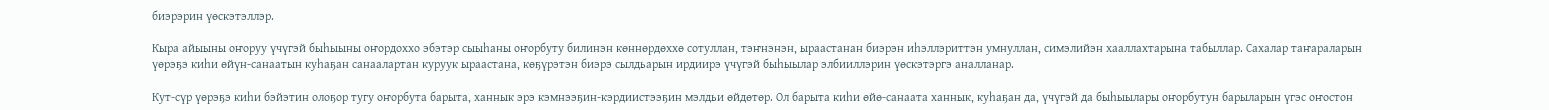биэрэрин үөскэтэллэр.

Кыра айыыны оҥоруу үчүгэй быһыыны оҥордоххо эбэтэр сыыһаны оҥорбуту билинэн көннөрдөххө сотуллан, тэҥнэнэн, ыраастанан биэрэн иһэллэриттэн умнуллан, симэлийэн хааллахтарына табыллар. Сахалар таҥараларын үөрэҕэ киһи өйүн-санаатын куһаҕан санаалартан куруук ыраастана, көҕүрэтэн биэрэ сылдьарын ирдиирэ үчүгэй быһыылар элбииллэрин үөскэтэргэ аналланар.

Кут-сүр үөрэҕэ киһи бэйэтин олоҕор тугу оҥорбута барыта, ханнык эрэ кэмнээҕин-кэрдиистээҕин мэлдьи өйдөтөр. Ол барыта киһи өйө-санаата ханнык, куһаҕан да, үчүгэй да быһыылары оҥорбутун барыларын үгэс оҥостон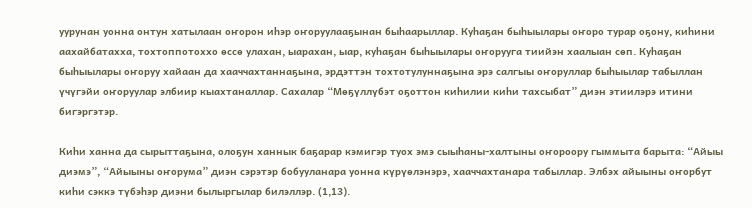уурунан уонна онтун хатылаан оҥорон иһэр оҥоруулааҕынан быһаарыллар. Куһаҕан быһыылары оҥоро турар оҕону, киһини аахайбатахха, тохтоппотоххо өссө улахан, ыарахан, ыар, куһаҕан быһыылары оҥорууга тиийэн хаалыан сөп. Куһаҕан быһыылары оҥоруу хайаан да хааччахтаннаҕына, эрдэттэн тохтотулуннаҕына эрэ салгыы оҥоруллар быһыылар табыллан үчүгэйи оҥоруулар элбиир кыахтаналлар. Сахалар “Мөҕүллүбэт оҕоттон киһилии киһи тахсыбат” диэн этиилэрэ итини бигэргэтэр.

Киһи ханна да сырыттаҕына, олоҕун ханнык баҕарар кэмигэр туох эмэ сыыһаны-халтыны оҥороору гыммыта барыта: “Айыы диэмэ”, “Айыыны оҥорума” диэн сэрэтэр бобууланара уонна күрүөлэнэрэ, хааччахтанара табыллар. Элбэх айыыны оҥорбут киһи сэккэ түбэһэр диэни былыргылар билэллэр. (1,13).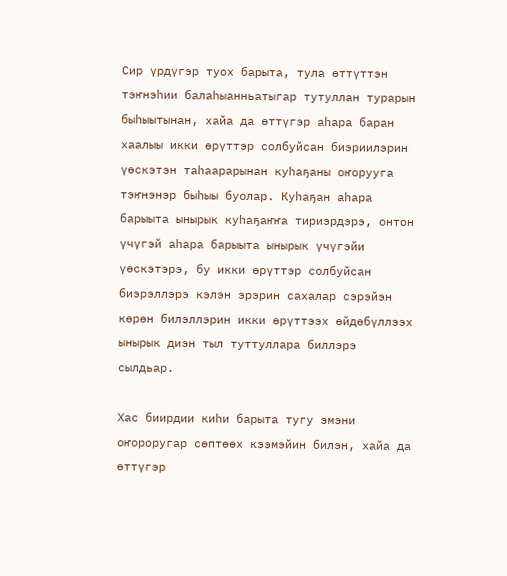Сир үрдүгэр туох барыта, тула өттүттэн тэҥнэһии балаһыанньатыгар тутуллан турарын быһыытынан, хайа да өттүгэр аһара баран хаалыы икки өрүттэр солбуйсан биэриилэрин үөскэтэн таһаарарынан куһаҕаны оҥорууга тэҥнэнэр быһыы буолар. Куһаҕан аһара барыыта ынырык куһаҕаҥҥа тириэрдэрэ, онтон үчүгэй аһара барыыта ынырык үчүгэйи үөскэтэрэ, бу икки өрүттэр солбуйсан биэрэллэрэ кэлэн эрэрин сахалар сэрэйэн көрөн билэллэрин икки өрүттээх өйдөбүллээх ынырык диэн тыл туттуллара биллэрэ сылдьар.

Хас биирдии киһи барыта тугу эмэни оҥороругар сөптөөх кээмэйин билэн, хайа да өттүгэр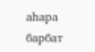аһара барбат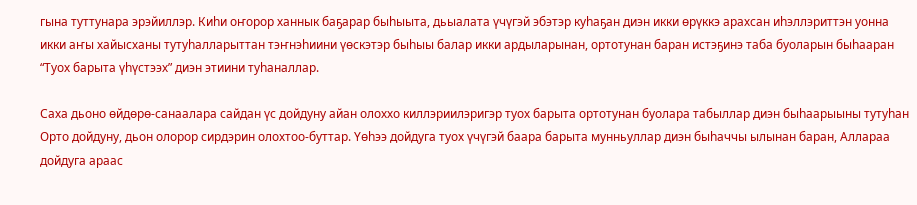гына туттунара эрэйиллэр. Киһи оҥорор ханнык баҕарар быһыыта, дьыалата үчүгэй эбэтэр куһаҕан диэн икки өрүккэ арахсан иһэллэриттэн уонна икки аҥы хайысханы тутуһалларыттан тэҥнэһиини үөскэтэр быһыы балар икки ардыларынан, ортотунан баран истэҕинэ таба буоларын быһааран “Туох барыта үһүстээх” диэн этиини туһаналлар.

Саха дьоно өйдөрө-санаалара сайдан үс дойдуну айан олоххо киллэриилэригэр туох барыта ортотунан буолара табыллар диэн быһаарыыны тутуһан Орто дойдуну, дьон олорор сирдэрин олохтоо-буттар. Үөһээ дойдуга туох үчүгэй баара барыта мунньуллар диэн быһаччы ылынан баран, Аллараа дойдуга араас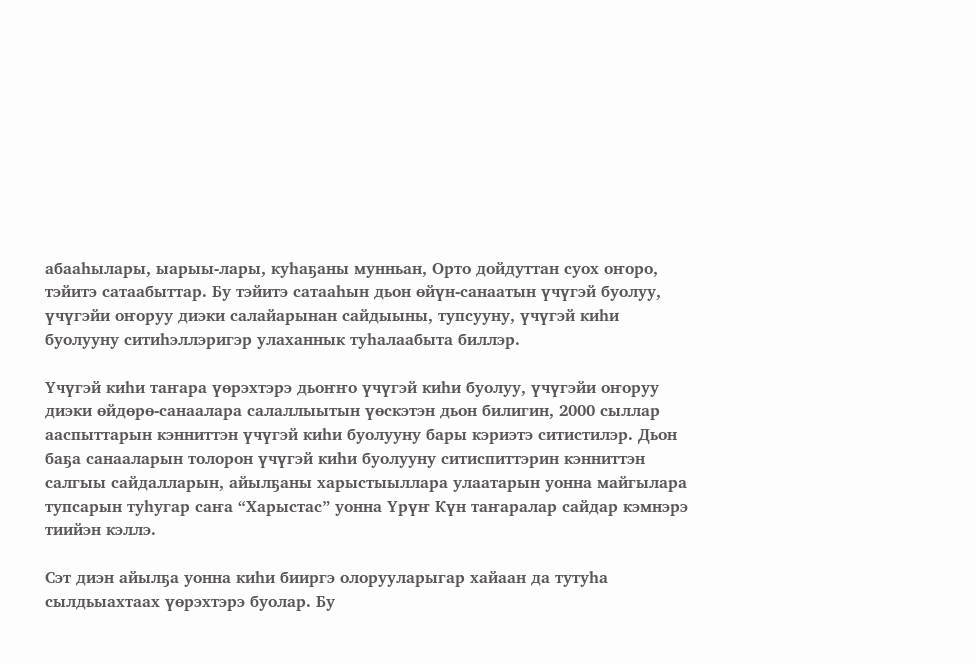абааһылары, ыарыы-лары, куһаҕаны мунньан, Орто дойдуттан суох оҥоро, тэйитэ сатаабыттар. Бу тэйитэ сатааһын дьон өйүн-санаатын үчүгэй буолуу, үчүгэйи оҥоруу диэки салайарынан сайдыыны, тупсууну, үчүгэй киһи буолууну ситиһэллэригэр улаханнык туһалаабыта биллэр.

Үчүгэй киһи таҥара үөрэхтэрэ дьоҥҥо үчүгэй киһи буолуу, үчүгэйи оҥоруу диэки өйдөрө-санаалара салаллыытын үөскэтэн дьон билигин, 2000 сыллар ааспыттарын кэнниттэн үчүгэй киһи буолууну бары кэриэтэ ситистилэр. Дьон баҕа санааларын толорон үчүгэй киһи буолууну ситиспиттэрин кэнниттэн салгыы сайдалларын, айылҕаны харыстыыллара улаатарын уонна майгылара тупсарын туһугар саҥа “Харыстас” уонна Үрүҥ Күн таҥаралар сайдар кэмнэрэ тиийэн кэллэ.

Сэт диэн айылҕа уонна киһи бииргэ олорууларыгар хайаан да тутуһа сылдьыахтаах үөрэхтэрэ буолар. Бу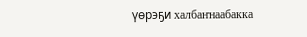үөрэҕи халбаҥнаабакка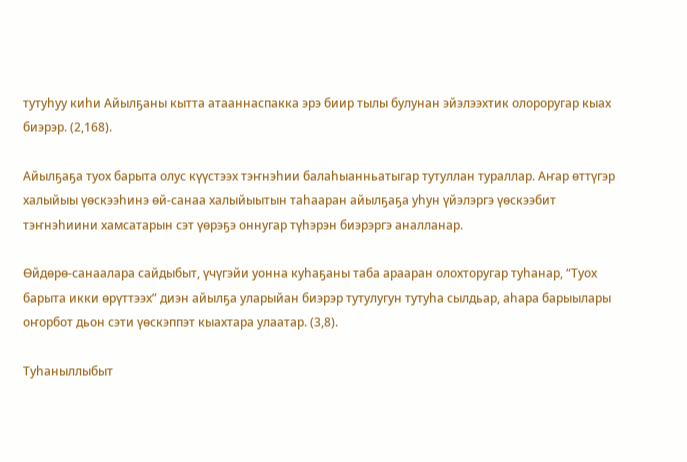тутуһуу киһи Айылҕаны кытта атааннаспакка эрэ биир тылы булунан эйэлээхтик олороругар кыах биэрэр. (2,168).

Айылҕаҕа туох барыта олус күүстээх тэҥнэһии балаһыанньатыгар тутуллан тураллар. Аҥар өттүгэр халыйыы үөскээһинэ өй-санаа халыйыытын таһааран айылҕаҕа уһун үйэлэргэ үөскээбит тэҥнэһиини хамсатарын сэт үөрэҕэ оннугар түһэрэн биэрэргэ аналланар.

Өйдөрө-санаалара сайдыбыт, үчүгэйи уонна куһаҕаны таба арааран олохторугар туһанар, “Туох барыта икки өрүттээх” диэн айылҕа уларыйан биэрэр тутулугун тутуһа сылдьар, аһара барыылары оҥорбот дьон сэти үөскэппэт кыахтара улаатар. (3,8).

Туһаныллыбыт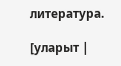литература.

[уларыт |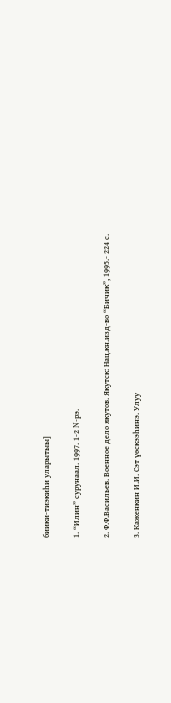биики-тиэкиһи уларытыы]

1. “Илин” сурунаал. 1997. 1-2 N-рэ.

2. Ф.Ф.Васильев. Военное дело якутов. Якутск: Нац.кн.изд-во “Бичик”, 1995.- 224 с.

3. Каженкин И.И. Сэт үөскээһинэ. Улуу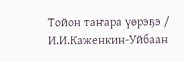Тойон таҥара үөрэҕэ / И.И.Каженкин-Уйбаан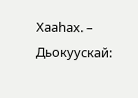Хааһах. – Дьокуускай: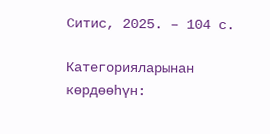Ситис, 2025. – 104 с.

Категорияларынан көрдөөһүн: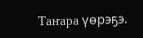Таҥара үөрэҕэ.